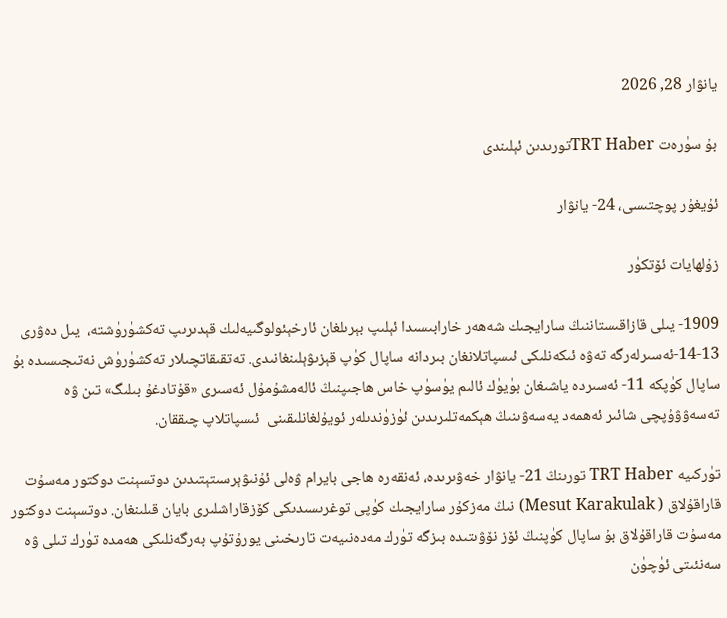يانۋار 28, 2026

بۇ سۈرەت TRT Haberتورىدىن ئېلىندى

ئۇيغۇر پوچتىسى، 24- يانۋار

زۇلھايات ئۆتكۈر

1909- يىلى قازاقىستاننىڭ سارايجىك شەھەر خارابىسىدا ئېلىپ بېرىلغان ئارخېئولوگىيەلىك قېدىرىپ تەكشۈرۈشتە،  يىل دەۋرى 13-14-ئەسىرلەرگە تەۋە ئىكەنلىكى ئىسپاتلانغان بىردانە ساپال كۈپ قېزىۋېلىنغانىدى. تەتقىقاتچىلار تەكشۈرۈش نەتىجىسىدە بۇ ساپال كۈپكە 11- ئەسىردە ياشىغان بۈيۈك ئالىم يۈسۈپ خاس ھاجىپنىڭ ئالەمشۇمۇل ئەسىرى «قۇتادغۇ بىلىگ» تىن ۋە تەسەۋۋۇپچى شائىر ئەھمەد يەسەۋىنىڭ ھېكمەتلىرىدىن ئۈزۈندىلەر ئويۇلغانلىقىنى  ئىسپاتلاپ چىققان.

تۈركىيە TRT Haber تورىنڭ 21- يانۋار خەۋىرىدە، ئەنقەرە ھاجى بايرام ۋەلى ئۇنىۋېرسىتېتىدىن دوتسېنت دوكتور مەسۇت قاراقۇلاق ( Mesut Karakulak) نىڭ مەزكۇر سارايجىك كۈپى توغرىسىدىكى كۆزقاراشلىرى بايان قىلىنغان. دوتسېنت دوكتور مەسۇت قاراقۇلاق بۇ ساپال كۈپنىڭ ئۆز نۆۋىتىدە بىزگە تۈرك مەدەنىيەت تارىخىنى يورۇتۇپ بەرگەنلىكى ھەمدە تۈرك تىلى ۋە سەنئىتى ئۈچۈن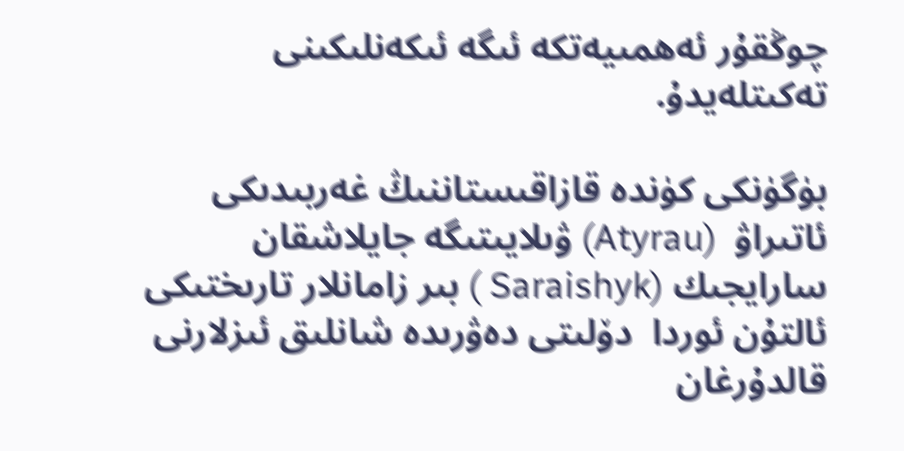چوڭقۇر ئەھمىيەتكە ئىگە ئىكەنلىكىنى تەكىتلەيدۇ.

بۈگۈنكى كۈندە قازاقىستاننىڭ غەربىدىكى ئاتىراۋ  (Atyrau) ۋىلايىتىگە جايلاشقان سارايجىك (Saraishyk ) بىر زامانلار تارىختىكى ئالتۇن ئوردا  دۆلىتى دەۋرىدە شانلىق ئىزلارنى قالدۇرغان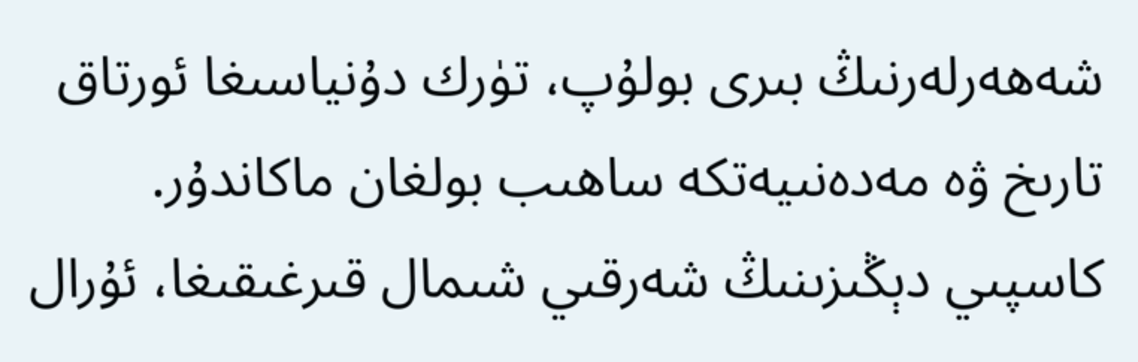شەھەرلەرنىڭ بىرى بولۇپ، تۈرك دۇنياسىغا ئورتاق تارىخ ۋە مەدەنىيەتكە ساھىب بولغان ماكاندۇر. كاسپىي دېڭىزىنىڭ شەرقىي شىمال قىرغىقىغا، ئۇرال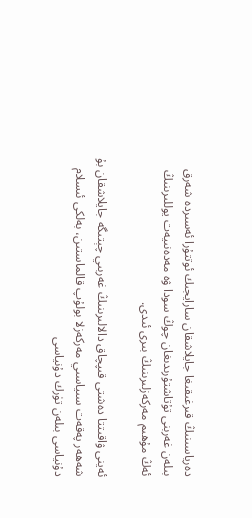دەرياسىنىڭ قىرغىقىغا جايلاشقان سارايجىك ئوتتۇرا ئەسىردە شەرق بىلەن غەربنى تۇتاشتۇرىدىغان چوڭ سودا ۋە مەدەنىيەت يوللىرىنىڭ ئەڭ مۇھىم مەركەزلىرىنىڭ بىرى ئىدى.

ئەينى ۋاقىتتا دەشتى قىپچاق دالالىرىنىڭ غەربىي چېتىگە جايلاشقان بۇ شەھەر پەقەت سىياسىي مەركەزلا بولۇپ قالماستىن، بەلكى ئىسلام دۇنياسى بىلەن تۈرك دۇنياسى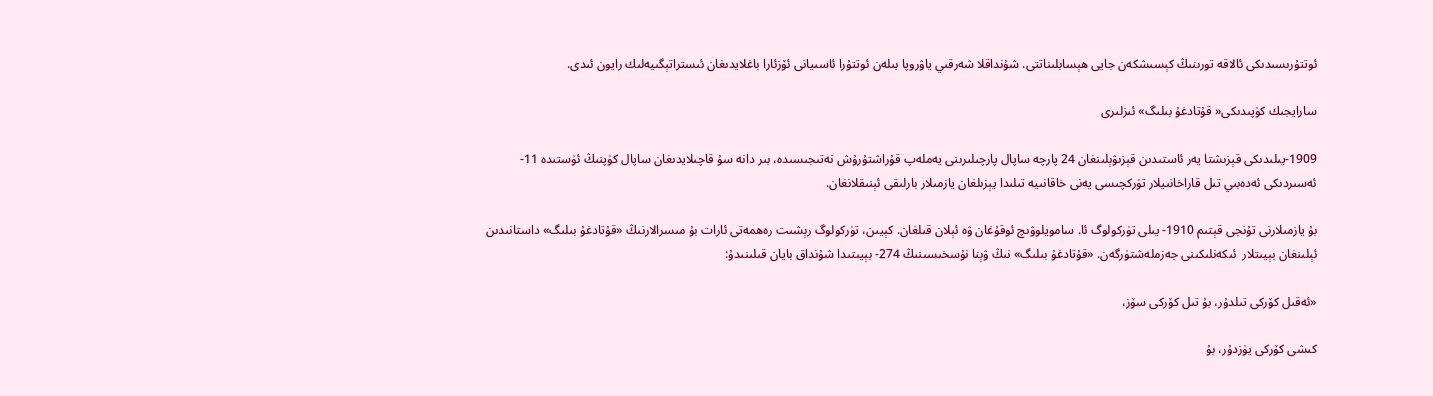ئوتتۇرىسىدىكى ئالاقە تورىنىڭ كېسىشكەن جايى ھېسابلىناتتى. شۇنداقلا شەرقىي ياۋروپا بىلەن ئوتتۇرا ئاسىيانى ئۆزئارا باغلايدىغان ئىستراتېگىيەلىك رايون ئىدى.

سارايجىك كۈپىدىكى« قۇتادغۇ بىلىگ» ئىزلىرى

1909-يىلىدىكى قېزىشتا يەر ئاستىدىن قېزىۋېلىنغان 24 پارچە ساپال پارچىلىرىنى يەملەپ قۇراشتۇرۇش نەتىجىسىدە، بىر دانە سۇ قاچىلايدىغان ساپال كۈپنىڭ ئۈستىدە 11-ئەسىردىكى ئەدەبىي تىل قاراخانىيلار تۈركچىسى يەنى خاقانىيە تىلىدا يېزىلغان يازمىلار بارلىقى ئېنىقلانغان.

بۇ يازمىلارنى تۇنجى قېتىم 1910- يىلى تۈركولوگ ئا. سامويلوۋىچ ئوقۇغان ۋە ئېلان قىلغان. كېيىن، تۈركولوگ رېشىت رەھمەتى ئارات بۇ مىسرالارنىڭ «قۇتادغۇ بىلىگ» داستانىدىن ئېلىنغان بېيىتلار  ئىكەنلىكىنى جەزملەشتۈرگەن. «قۇتادغۇ بىلىگ» نىڭ ۋېنا نۇسخىسىنىڭ 274- بېيىتىدا شۇنداق بايان قىلىنىدۇ:

«ئەقىل كۆركى تىلدۇر، بۇ تىل كۆركى سۆز،

كىشى كۆركى يۈزدۇر، بۇ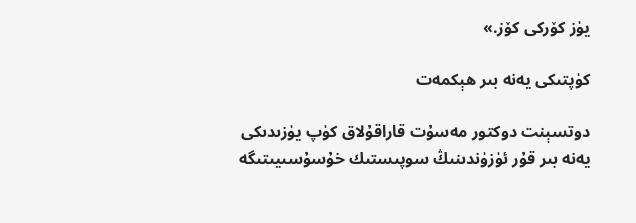يۈز كۆركى كۆز.»

كۈپتىكى يەنە بىر ھېكمەت

دوتسېنت دوكتور مەسۇت قاراقۇلاق كۈپ يۈزىدىكى يەنە بىر قۇر ئۈزۈندىنىڭ سوپىستىك خۇسۇسىيىتىگە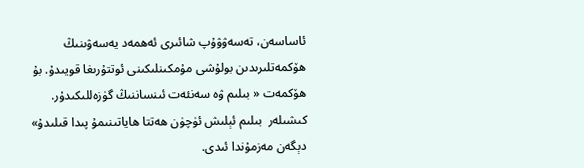ئاساسەن، تەسەۋۋۇپ شائىرى ئەھمەد يەسەۋىنىڭ ھۆكمەتلىرىدىن بولۇشى مۇمكىنلىكىنى ئوتتۇرىغا قويىدۇ. بۇ ھۆكمەت « بىلىم ۋە سەنئەت ئىنساننىڭ گۈزەللىكىدۇر. كىشىلەر  بىلىم ئېلىش ئۈچۈن ھەتتا ھاياتىنىمۇ پىدا قىلىدۇ» دېگەن مەزمۇندا ئىدى.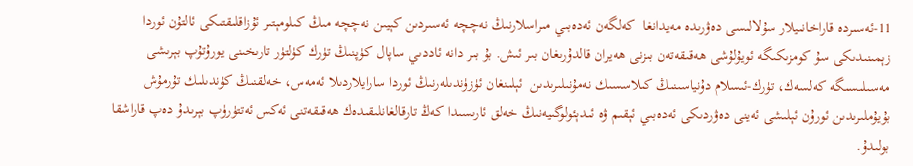11-ئەسىردە قاراخانىيلار سۇلالىسى دەۋرىدە مەيدانغا  كەلگەن ئەدەبىي مىراسلارنىڭ نەچچە ئەسىردىن كېيىن نەچچە مىڭ كىلومېتىر ئۇزاقلىقتىكى ئالتۇن ئوردا زېمىنىدىكى سۇ كومزىكىگە ئويۇلۇشى ھەقىقەتەن بىزنى ھەيران قالدۇرىغان بىر ئىش. بۇ بىر دانە ئاددىي ساپال كۈپنىڭ تۈرك كۈلتۈر تارىخىنى يورۇتۇپ بېرىشى مەسىلىسىگە كەلسەك، تۈرك-ئىسلام دۇنياسىنىڭ كىلاسسىك نەمۇنىلىرىدىن  ئېلىنغان ئۈزۈندىلەرنىڭ ئوردا سارايلاردىلا ئەمەس، خەلقنىڭ كۈندىلىك تۇرمۇش بۇيۇملىرىدىن ئورۇن ئېلىشى ئەينى دەۋردىكى ئەدەبىي ئېقىم ۋە ئىدېئولوگىيەنىڭ خەلق ئارىسىدا كەڭ تارقالغانلىقىدەك ھەقىقەتنى ئەكس ئەتتۈرۈپ بېرىدۇ دەپ قاراشقا بولىدۇ.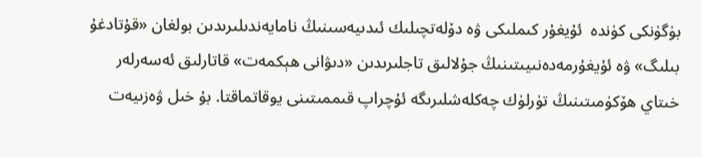بۈگۈنكى كۈندە  ئۇيغۇر كىملىكى ۋە دۆلەتچىلىك ئىدىيەسىنىڭ نامايەندىلىرىدىن بولغان «قۇتادغۇ بىلىگ» ۋە ئۇيغۇرمەدەنىيىتىنىڭ جۇلالىق تاجلىرىدىن «دىۋانى ھېكمەت» قاتارلىق ئەسەرلەر خىتاي ھۆكۈمىتىنىڭ تۈرلۈك چەكلەشلىرىگە ئۇچراپ قىممىتىنى يوقاتماقتا. بۇ خىل ۋەزىيەت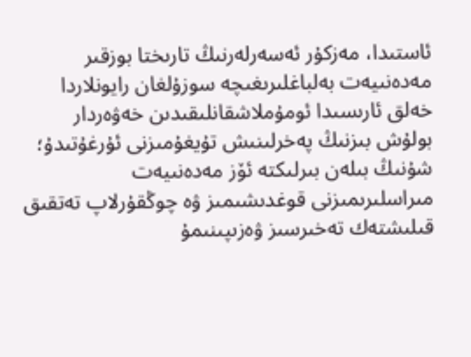ئاستىدا، مەزكۇر ئەسەرلەرنىڭ تارىختا بوزقىر مەدەنىيەت بەلباغلىرىغىچە سوزۇلغان رايونلاردا خەلق ئارىسىدا ئومۇملاشقانلىقىدىن خەۋەردار بولۇش بىزنىڭ پەخرلىنىش تۇيغۇمىزنى ئۇرغۇتىدۇ؛ شۇنىڭ بىلەن بىرلىكتە ئۆز مەدەنىيەت مىراسلىرىمىزنى قوغدىشىمىز ۋە چوڭقۇرلاپ تەتقىق قىلىشتەك تەخىرسىز ۋەزىپىنىمۇ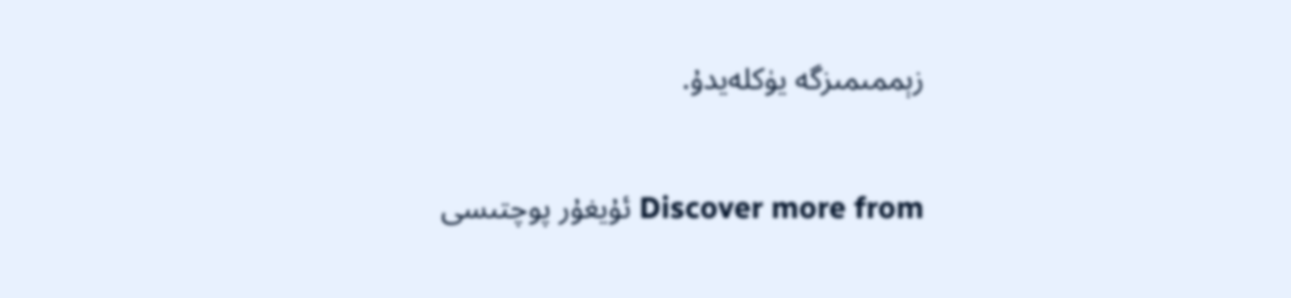زېممىمىزگە يۈكلەيدۇ.


Discover more from ئۇيغۇر پوچتىسى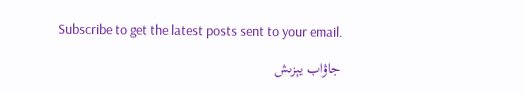Subscribe to get the latest posts sent to your email.

جاۋاب يېزىش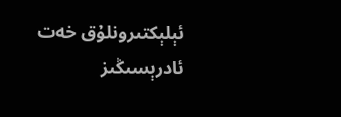ئېلېكتىرونلۇق خەت ئادرېسىڭىز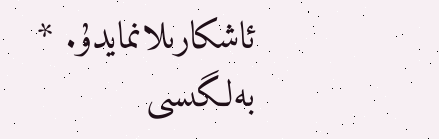ئاشكارىلانمايدۇ. * بەلگىسى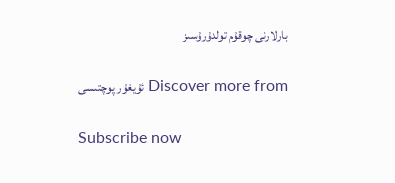بارلارنى چوقۇم تولدۇرۇسىز

Discover more from ئۇيغۇر پوچتىسى

Subscribe now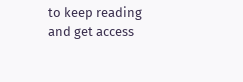to keep reading and get access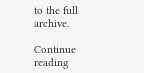to the full archive.

Continue reading